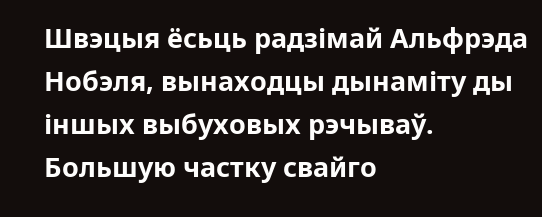Швэцыя ёсьць радзімай Альфрэда Нобэля, вынаходцы дынаміту ды іншых выбуховых рэчываў. Большую частку свайго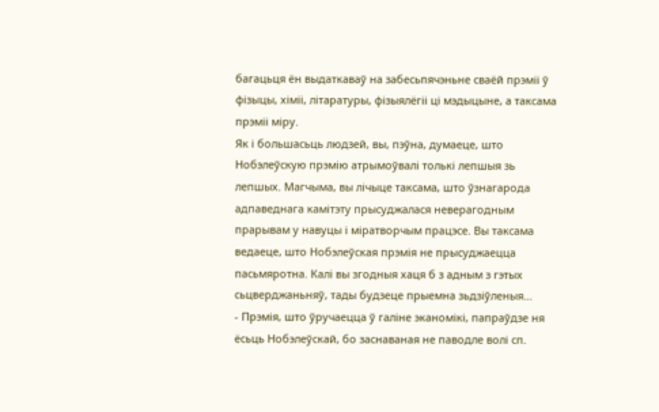багацьця ён выдаткаваў на забесьпячэньне сваёй прэміі ў фізыцы, хіміі, літаратуры, фізыялёгіі ці мэдыцыне, а таксама прэміі міру.
Як і большасьць людзей, вы, пэўна, думаеце, што Нобэлеўскую прэмію атрымоўвалі толькі лепшыя зь лепшых. Магчыма, вы лічыце таксама, што ўзнагарода адпаведнага камітэту прысуджалася неверагодным прарывам у навуцы і міратворчым працэсе. Вы таксама ведаеце, што Нобэлеўская прэмія не прысуджаецца пасьмяротна. Калі вы згодныя хаця б з адным з гэтых сьцверджаньняў, тады будзеце прыемна зьдзіўленыя…
- Прэмія, што ўручаецца ў галіне эканомікі, папраўдзе ня ёсьць Нобэлеўскай, бо заснаваная не паводле волі сп.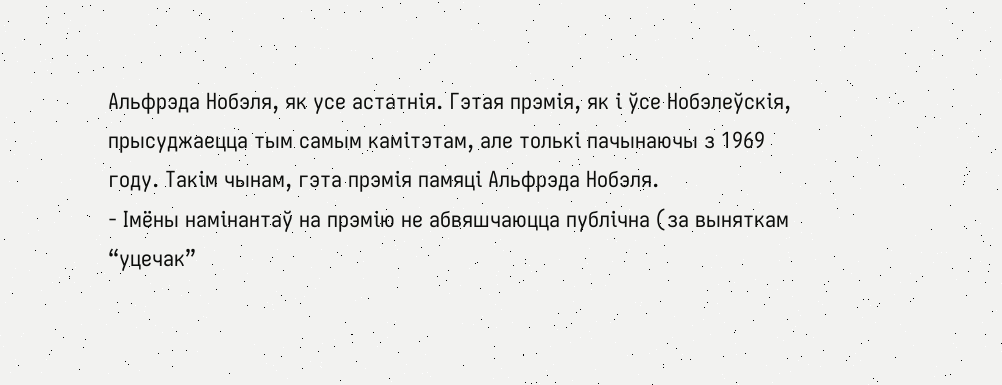Альфрэда Нобэля, як усе астатнія. Гэтая прэмія, як і ўсе Нобэлеўскія, прысуджаецца тым самым камітэтам, але толькі пачынаючы з 1969 году. Такім чынам, гэта прэмія памяці Альфрэда Нобэля.
- Імёны намінантаў на прэмію не абвяшчаюцца публічна (за выняткам “уцечак”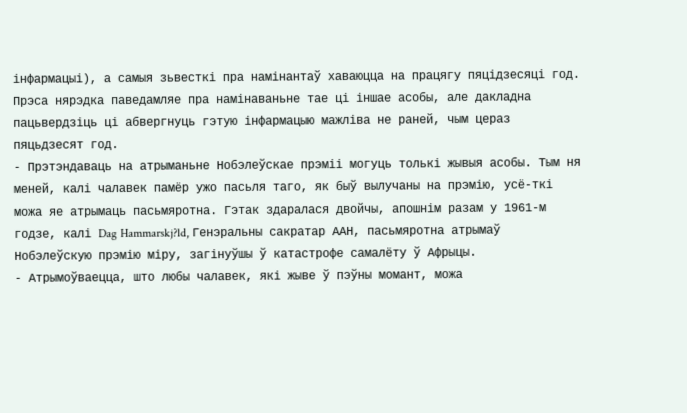інфармацыі), а самыя зьвесткі пра намінантаў хаваюцца на працягу пяцідзесяці год. Прэса нярэдка паведамляе пра намінаваньне тае ці іншае асобы, але дакладна пацьвердзіць ці абвергнуць гэтую інфармацыю мажліва не раней, чым цераз пяцьдзесят год.
- Прэтэндаваць на атрыманьне Нобэлеўскае прэміі могуць толькі жывыя асобы. Тым ня меней, калі чалавек памёр ужо пасьля таго, як быў вылучаны на прэмію, усё-ткі можа яе атрымаць пасьмяротна. Гэтак здаралася двойчы, апошнім разам у 1961-м годзе, калі Dag Hammarskj?ld, Генэральны сакратар ААН, пасьмяротна атрымаў Нобэлеўскую прэмію міру, загінуўшы ў катастрофе самалёту ў Афрыцы.
- Атрымоўваецца, што любы чалавек, які жыве ў пэўны момант, можа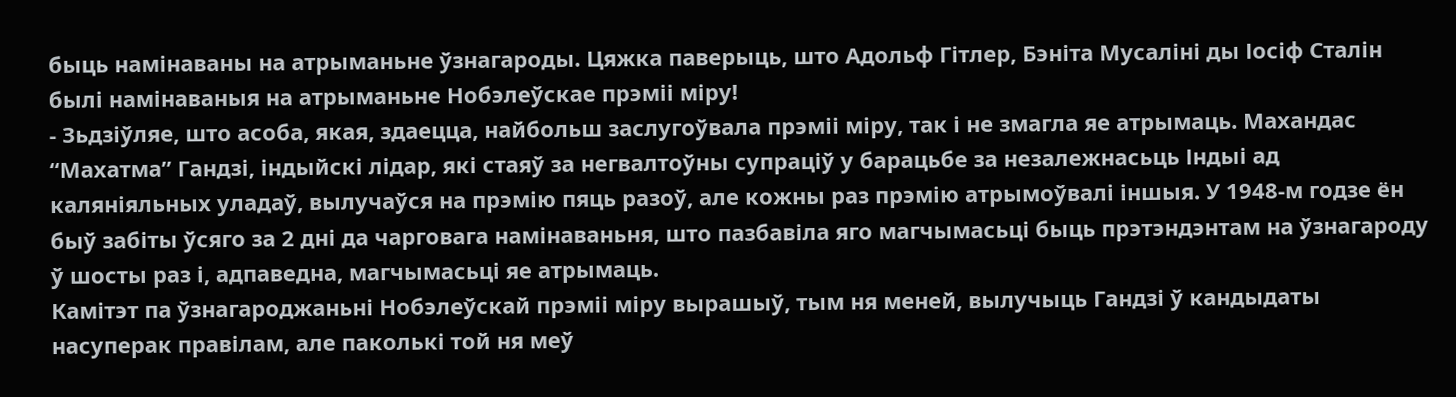быць намінаваны на атрыманьне ўзнагароды. Цяжка паверыць, што Адольф Гітлер, Бэніта Мусаліні ды Іосіф Сталін былі намінаваныя на атрыманьне Нобэлеўскае прэміі міру!
- Зьдзіўляе, што асоба, якая, здаецца, найбольш заслугоўвала прэміі міру, так і не змагла яе атрымаць. Махандас “Махатма” Гандзі, індыйскі лідар, які стаяў за негвалтоўны супраціў у барацьбе за незалежнасьць Індыі ад каляніяльных уладаў, вылучаўся на прэмію пяць разоў, але кожны раз прэмію атрымоўвалі іншыя. У 1948-м годзе ён быў забіты ўсяго за 2 дні да чарговага намінаваньня, што пазбавіла яго магчымасьці быць прэтэндэнтам на ўзнагароду ў шосты раз і, адпаведна, магчымасьці яе атрымаць.
Камітэт па ўзнагароджаньні Нобэлеўскай прэміі міру вырашыў, тым ня меней, вылучыць Гандзі ў кандыдаты насуперак правілам, але паколькі той ня меў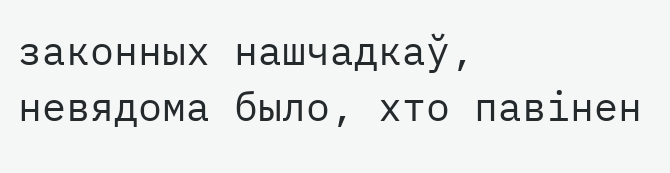законных нашчадкаў, невядома было, хто павінен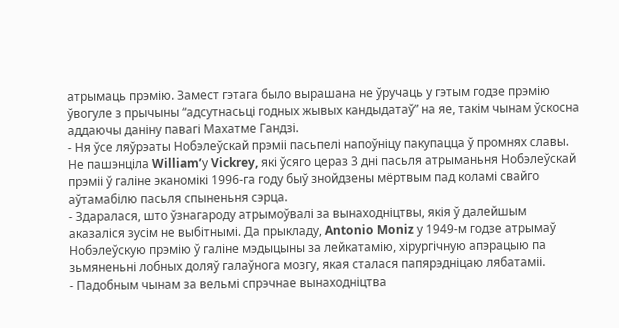атрымаць прэмію. Замест гэтага было вырашана не ўручаць у гэтым годзе прэмію ўвогуле з прычыны “адсутнасьці годных жывых кандыдатаў” на яе, такім чынам ўскосна аддаючы даніну павагі Махатме Гандзі.
- Ня ўсе ляўрэаты Нобэлеўскай прэміі пасьпелі напоўніцу пакупацца ў промнях славы. Не пашэнціла William’у Vickrey, які ўсяго цераз 3 дні пасьля атрыманьня Нобэлеўскай прэміі ў галіне эканомікі 1996-га году быў знойдзены мёртвым пад коламі свайго аўтамабілю пасьля спыненьня сэрца.
- Здаралася, што ўзнагароду атрымоўвалі за вынаходніцтвы, якія ў далейшым аказаліся зусім не выбітнымі. Да прыкладу, Antonio Moniz у 1949-м годзе атрымаў Нобэлеўскую прэмію ў галіне мэдыцыны за лейкатамію, хірургічную апэрацыю па зьмяненьні лобных доляў галаўнога мозгу, якая сталася папярэдніцаю лябатаміі.
- Падобным чынам за вельмі спрэчнае вынаходніцтва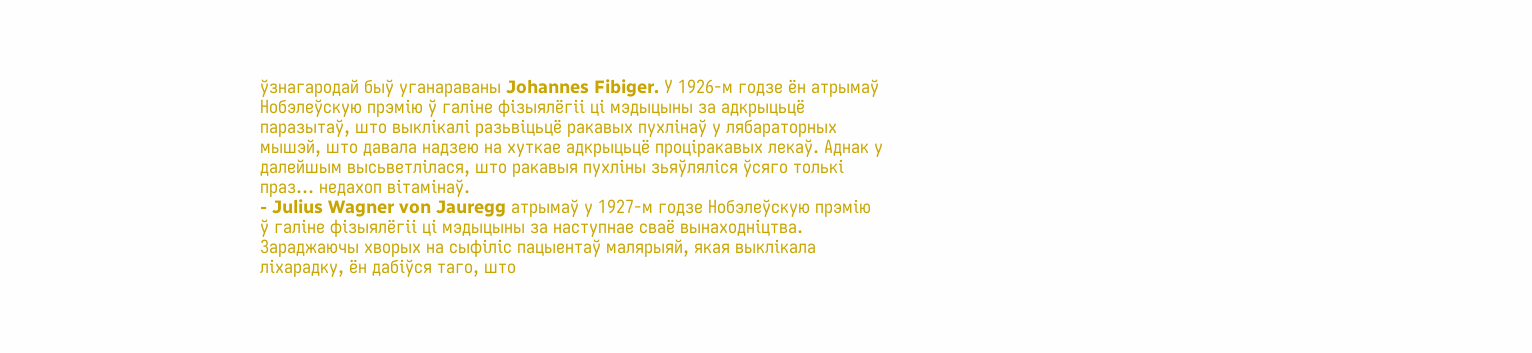ўзнагародай быў уганараваны Johannes Fibiger. У 1926-м годзе ён атрымаў Нобэлеўскую прэмію ў галіне фізыялёгіі ці мэдыцыны за адкрыцьцё паразытаў, што выклікалі разьвіцьцё ракавых пухлінаў у лябараторных мышэй, што давала надзею на хуткае адкрыцьцё проціракавых лекаў. Аднак у далейшым высьветлілася, што ракавыя пухліны зьяўляліся ўсяго толькі праз… недахоп вітамінаў.
- Julius Wagner von Jauregg атрымаў у 1927-м годзе Нобэлеўскую прэмію ў галіне фізыялёгіі ці мэдыцыны за наступнае сваё вынаходніцтва. Зараджаючы хворых на сыфіліс пацыентаў малярыяй, якая выклікала ліхарадку, ён дабіўся таго, што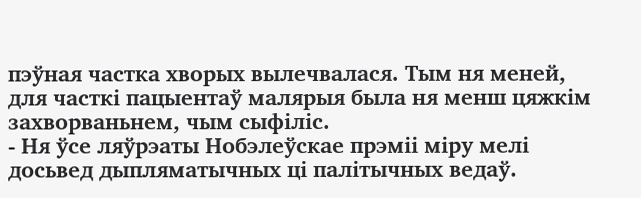пэўная частка хворых вылечвалася. Тым ня меней, для часткі пацыентаў малярыя была ня менш цяжкім захворваньнем, чым сыфіліс.
- Ня ўсе ляўрэаты Нобэлеўскае прэміі міру мелі досьвед дыпляматычных ці палітычных ведаў.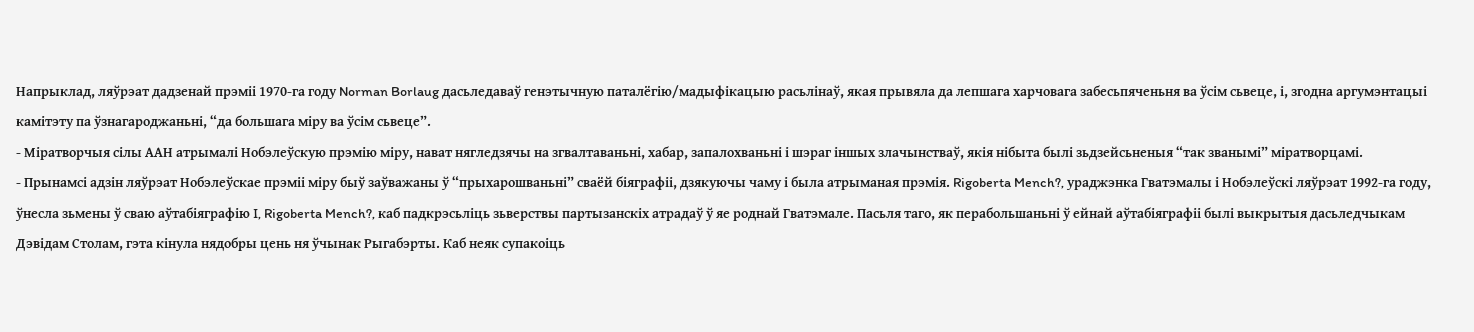Напрыклад, ляўрэат дадзенай прэміі 1970-га году Norman Borlaug дасьледаваў генэтычную паталёгію/мадыфікацыю расьлінаў, якая прывяла да лепшага харчовага забесьпяченьня ва ўсім сьвеце, і, згодна аргумэнтацыі камітэту па ўзнагароджаньні, “да большага міру ва ўсім сьвеце”.
- Міратворчыя сілы ААН атрымалі Нобэлеўскую прэмію міру, нават нягледзячы на згвалтаваньні, хабар, запалохваньні і шэраг іншых злачынстваў, якія нібыта былі зьдзейсьненыя “так званымі” міратворцамі.
- Прынамсі адзін ляўрэат Нобэлеўскае прэміі міру быў заўважаны ў “прыхарошваньні” сваёй біяграфіі, дзякуючы чаму і была атрыманая прэмія. Rigoberta Mench?, ураджэнка Гватэмалы і Нобэлеўскі ляўрэат 1992-га году, ўнесла зьмены ў сваю аўтабіяграфію I, Rigoberta Mench?, каб падкрэсьліць зьверствы партызанскіх атрадаў ў яе роднай Гватэмале. Пасьля таго, як перабольшаньні ў ейнай аўтабіяграфіі былі выкрытыя дасьледчыкам Дэвідам Столам, гэта кінула нядобры цень ня ўчынак Рыгабэрты. Каб неяк супакоіць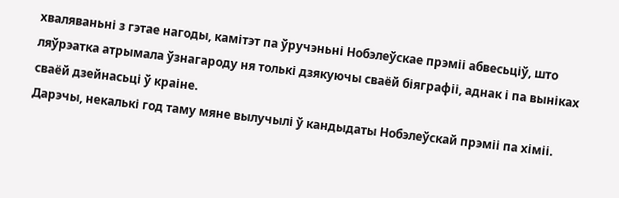хваляваньні з гэтае нагоды, камітэт па ўручэньні Нобэлеўскае прэміі абвесьціў, што ляўрэатка атрымала ўзнагароду ня толькі дзякуючы сваёй біяграфіі, аднак і па выніках сваёй дзейнасьці ў краіне.
Дарэчы, некалькі год таму мяне вылучылі ў кандыдаты Нобэлеўскай прэміі па хіміі.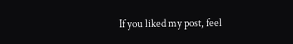If you liked my post, feel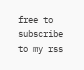free to subscribe to my rss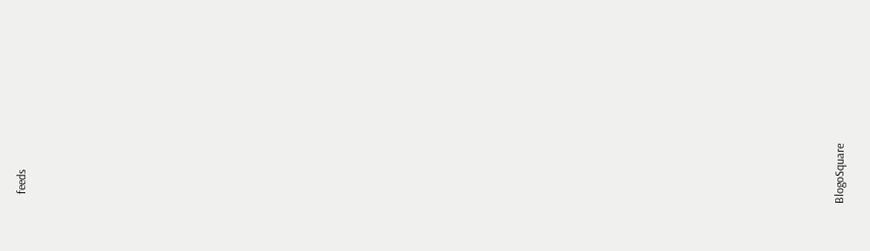feeds
































BlogoSquare